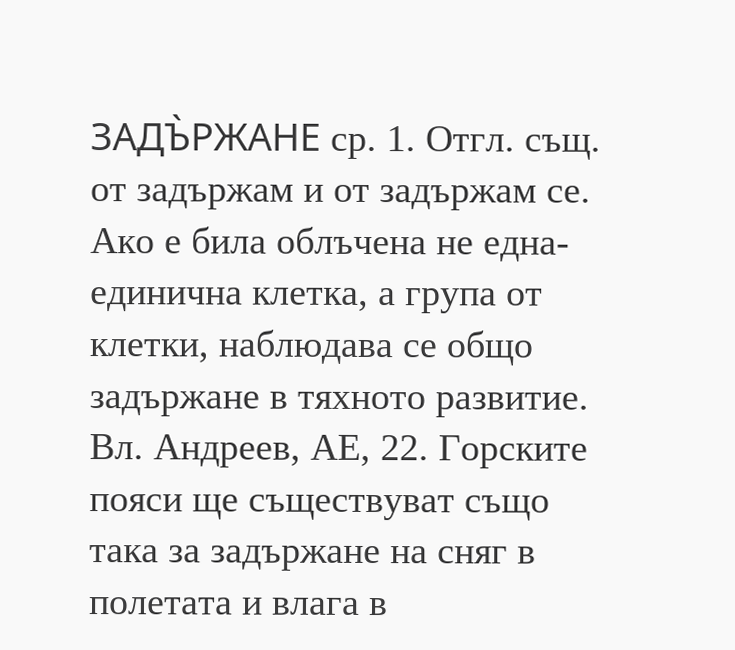ЗАДЪ̀РЖАНЕ ср. 1. Отгл. същ. от задържам и от задържам се. Ако е била облъчена не една-единична клетка, а група от клетки, наблюдава се общо задържане в тяхното развитие. Вл. Андреев, АЕ, 22. Горските пояси ще съществуват също така за задържане на сняг в полетата и влага в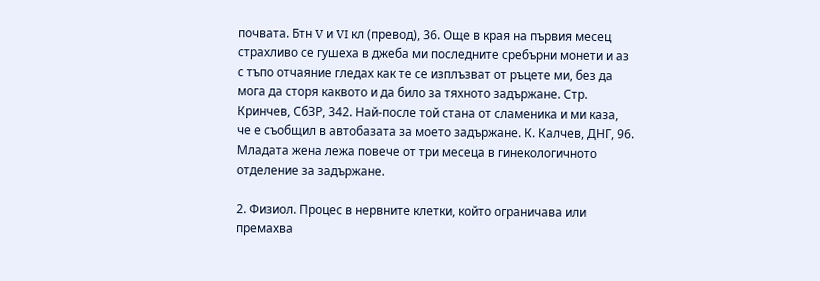почвата. Бтн V и VI кл (превод), 36. Още в края на първия месец страхливо се гушеха в джеба ми последните сребърни монети и аз с тъпо отчаяние гледах как те се изплъзват от ръцете ми, без да мога да сторя каквото и да било за тяхното задържане. Стр. Кринчев, СбЗР, 342. Най-после той стана от сламеника и ми каза, че е съобщил в автобазата за моето задържане. К. Калчев, ДНГ, 96. Младата жена лежа повече от три месеца в гинекологичното отделение за задържане.

2. Физиол. Процес в нервните клетки, който ограничава или премахва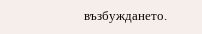възбуждането.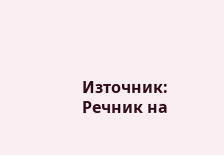Източник: Речник на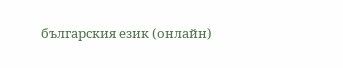българския език (онлайн)